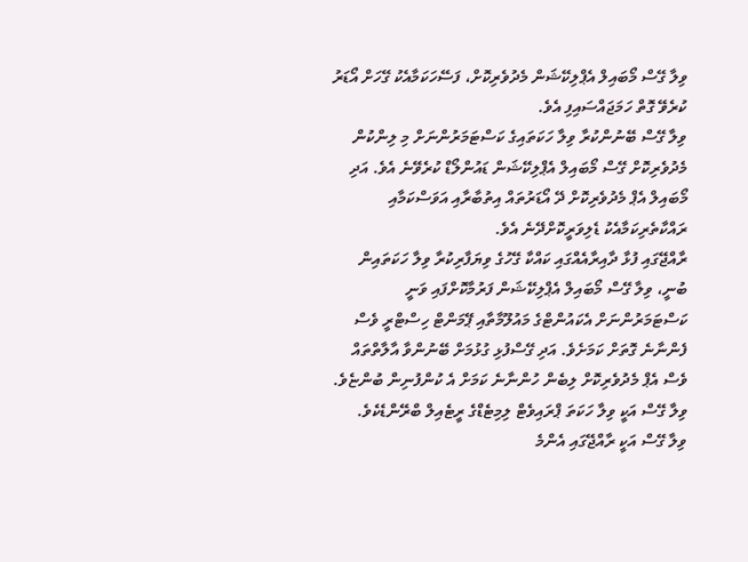ވިލާ ގޭސް މޯބައިލް އެޕްލިކޭޝަން މެދުވެރިކޮށް، ފަސޭހަކަމާއެކު ގޭހަށް އޯޑަރު ކުރެވޭ ގޮތް ހަމަޖައްސައިފި އެވެ.
ވިލާ ގޭސް ބޭނުންކުރާ ވިލާ ހަކަތައިގެ ކަސްޓަމަރުންނަށް މި ލިންކުން މެދުވެރިކޮށް ގޭސް މޯބައިލް އެޕްލިކޭޝަން ޑައުންލޯޑް ކުރެވޭނެ އެވެ. އަދި މޯބައިލް އެޕް މެދުވެރިކޮށް ދޭ އޯޑަރުތައް އިތުބާރާއި އަވަސްކަމާއި ރައްކާތެރިކަމާއެކު ޑެލިވަރީކޮށްދޭނެ އެވެ.
ރާއްޖޭގައި ފުޅާ ދާއިރާއެއްގައި ކައްކާ ގޭހުގެ ވިޔަފާރިކުރާ ވިލާ ހަކަތައިން ބުނީ، ވިލާ ގޭސް މޯބައިލް އެޕްލިކޭޝަން ފަރުމާކޮށްފައި ވަނީ ކަސްޓަމަރުންނަށް އެކައުންޓްގެ މައުލޫމާތާއި ޕޭމަންޓް ހިސްޓްރީ ވެސް ފެންނާނެ ގޮތަށް ކަމަށެވެ. އަދި ގޭސްފުޅި ގުޅުމަށް ބޭނުންވާ އާލާތްތައް ވެސް އެޕް މެދުވެރިކޮށް ލިބެން ހުންނާނެ ކަމަށް އެ ކުންފުނިން ބުންޏެވެ.
ވިލާ ގޭސް އަކީ ވިލާ ހަކަތަ ޕްރައިވެޓް ލިމިޓެޑްގެ ރީޓެއިލް ބްރޭންޑެކެވެ.
ވިލާ ގޭސް އަކީ ރާއްޖޭގައި އެންމެ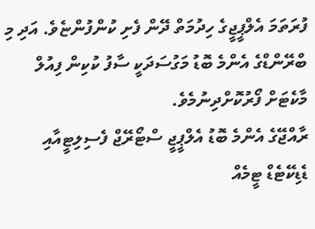ފުރަތަމަ އެލްޕީޖީގެ ހިދުމަތް ދޭން ފެށި ކުންފުންޏެވެ. އަދި މި ބްރޭންޑްގެ އެންމެ ބޮޑު މަގުސަދަކީ ސާފު ކުކިން ފިއުލް މާކެޓަށް ފޯރުކޮށްދިނުމެވެ.
ރާއްޖޭގެ އެންމެ ބޮޑު އެލްޕީޖީ ސްޓޯރޭޖް ފެސިލިޓީއާއި ޑެޑިކޭޓެޑް ޓީމެއް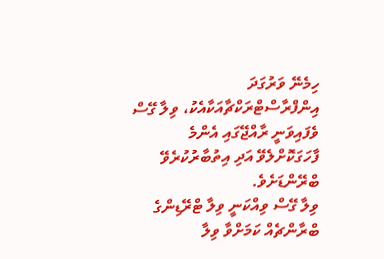ހިމެނޭ ވަރުގަދަ އިންފްރާސްޓްރަކްޗާއަކާއެކު، ވިލާ ގޭސް ވެފައިވަނީ ރާއްޖޭގައި އެންމެ ފާހަގަކޮށްލެވޭ އަދި އިތުބާރުކުރެވޭ ބްރޭންޑަށެވެ.
ވިލާ ގޭސް ވިއްކަނީ ވިލާ ޓްރޭޑިންގެ ބްރާންޗެއް ކަމަށްވާ ވިލާ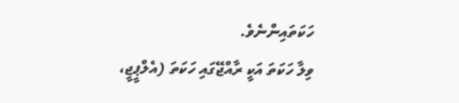ހަކަތައިންނެވެ.
ވިލާ ހަކަތަ އަކީ ރާއްޖޭގައި ހަކަތަ (އެލްޕީޖީ،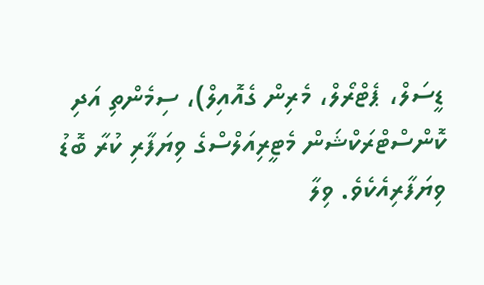ޑީސަލް، ޕެޓްރޯލް، މެރިން ގެއޮއިލް)، ސިމެންތި އަދި ކޮންސްޓްރަކްޝަން މެޓީރިއަލްސްގެ ވިޔަފާރި ކުރާ ބޮޑު ވިޔަފާރިއެކެވެ. ވިލާ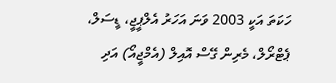ހަކަތަ އަކީ 2003 ވަނަ އަހަރު އެލްޕީޖީ، ޑީސަލް، ޕެޓްރޯލް، މެރިން ގޭސް އޮއިލް (އެމްޖީއޯ) އަދި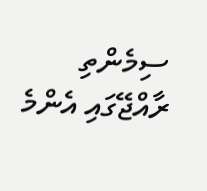ސިމެންތި ރާއްޖޭގައި އެންމެ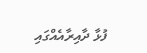ފުޅާ ދާއިރާއެއްގައި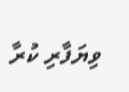ވިޔަފާރި ކުރާ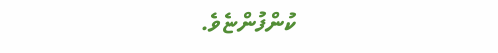ކުންފުންޏެވެ.